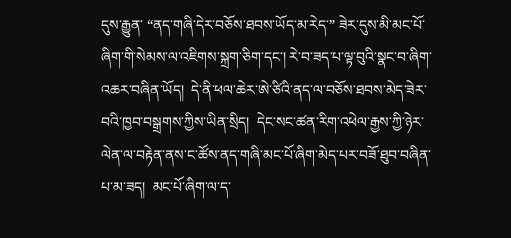དུས་རྒྱུན་ “ནད་གཞི་དེར་བཅོས་ཐབས་ཡོད་མ་རེད་” ཟེར་དུས་མི་མང་པོ་ཞིག་གི་སེམས་ལ་འཇིགས་སྐྲག་ཅིག་དང་། རེ་བ་ཟད་པ་ལྟ་བུའི་སྣང་བ་ཞིག་འཆར་བཞིན་ཡོད།  དེ་ནི་ཕལ་ཆེར་ཨེ་ཙིའི་ནད་ལ་བཅོས་ཐབས་མེད་ཟེར་བའི་ཁྱབ་བསྒྲགས་ཀྱིས་ཡིན་སྲིད།  དེང་སང་ཚན་རིག་འཕེལ་རྒྱས་ཀྱི་ཉེར་ལེན་ལ་བརྟེན་ནས་ང་ཚོས་ནད་གཞི་མང་པོ་ཞིག་མེད་པར་བཟོ་ཐུབ་བཞིན་པ་མ་ཟད།  མང་པོ་ཞིག་ལ་ད་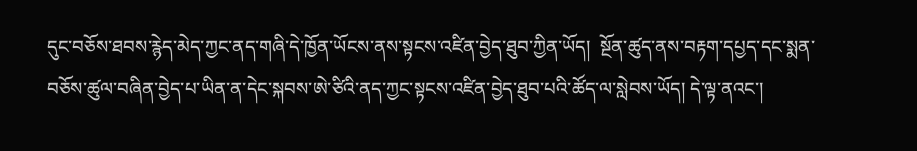དུང་བཅོས་ཐབས་རྙེད་མེད་ཀྱང་ནད་གཞི་དེ་ཁྱོན་ཡོངས་ནས་སྟངས་འཛིན་བྱེད་ཐུབ་ཀྱིན་ཡོད།  སྔོན་ཚུད་ནས་བརྟག་དཔྱད་དང་སྨན་བཅོས་ཚུལ་བཞིན་བྱེད་པ་ཡིན་ན་དེང་སྐབས་ཨེ་ཙིའི་ནད་ཀྱང་སྟངས་འཛིན་བྱེད་ཐུབ་པའི་ཚོད་ལ་སླེབས་ཡོད། དེ་ལྟ་ནའང་།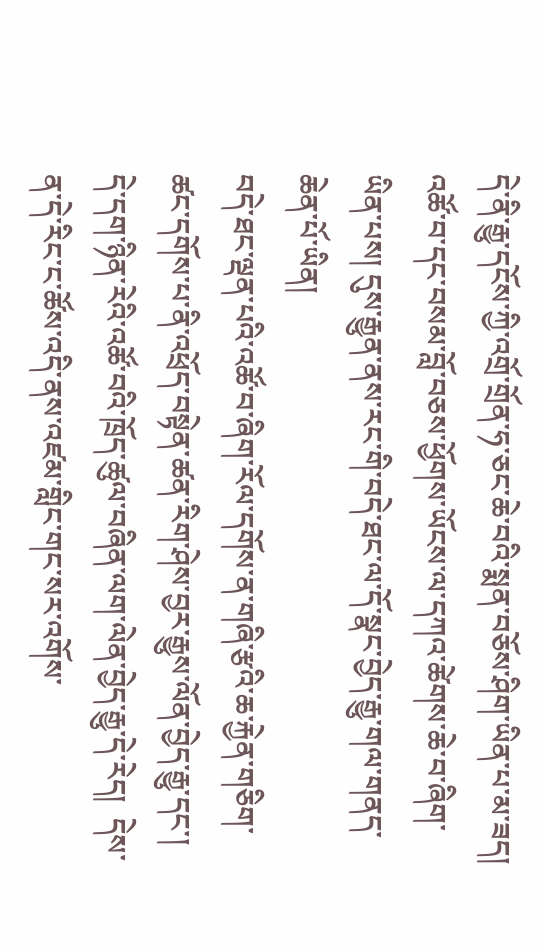དེ་ནི་རྒྱུ་དངོས་ཀྱི་འགྲོ་གྲོན་ཧ་ཅང་ཆེ་བའི་སྨན་བཅོས་ཤིག་ཡིན་པ་མ་ཟད། འཚོ་བ་དང་བསམ་བློ་བཅས་ཕྱོགས་ཡོངས་ལ་དཀའ་ཚེགས་ཆེ་བ་ཞིག་ཡིན་པས། དུས་རྒྱུན་ནས་རང་གི་བདེ་ཐང་ལ་དོ་སྣང་བྱེད་རྒྱུ་གལ་གནད་ཆེན་པོ་ཡིན།
བདེ་ཐང་ལྡན་པའི་འཚོ་བ་ཞིག་རོལ་དགོས་ན་གཞི་རྩའི་ཆ་རྐྱེན་གཅིག་ཚང་དགོས་པ་ནི་འཕྲོད་བསྟེན་ཚན་རིག་ཤེས་བྱར་རྒྱུས་ལོན་བྱེད་རྒྱུ་དང་།  དེ་དག་ཉིན་རེའི་འཚོ་བའི་ཁྲོད་ཚུལ་བཞིན་ལག་ལེན་བྱེད་རྒྱུ་དེ་རེད།  དེས་ན་དེ་རིང་ང་ཚོས་འདི་ནས་འཛམ་གླིང་གང་སར་འགོས་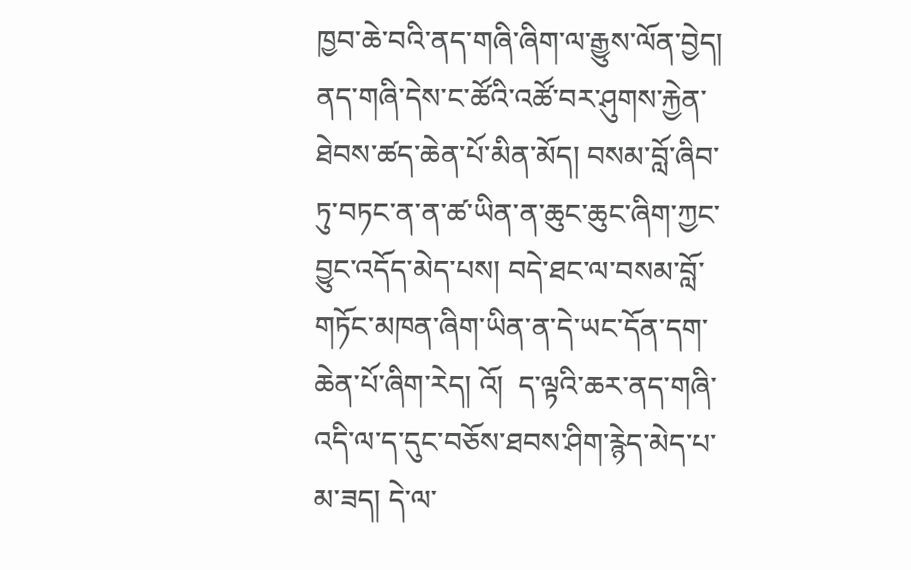ཁྱབ་ཆེ་བའི་ནད་གཞི་ཞིག་ལ་རྒྱུས་ལོན་བྱེད།  ནད་གཞི་དེས་ང་ཚོའི་འཚོ་བར་ཤུགས་རྐྱེན་ཐེབས་ཚད་ཆེན་པོ་མིན་མོད། བསམ་བློ་ཞིབ་ཏུ་བཏང་ན་ན་ཚ་ཡིན་ན་ཆུང་ཆུང་ཞིག་ཀྱང་བྱུང་འདོད་མེད་པས། བདེ་ཐང་ལ་བསམ་བློ་གཏོང་མཁན་ཞིག་ཡིན་ན་དེ་ཡང་དོན་དག་ཆེན་པོ་ཞིག་རེད། འོ།  ད་ལྟའི་ཆར་ནད་གཞི་འདི་ལ་ད་དུང་བཅོས་ཐབས་ཤིག་རྙེད་མེད་པ་མ་ཟད། དེ་ལ་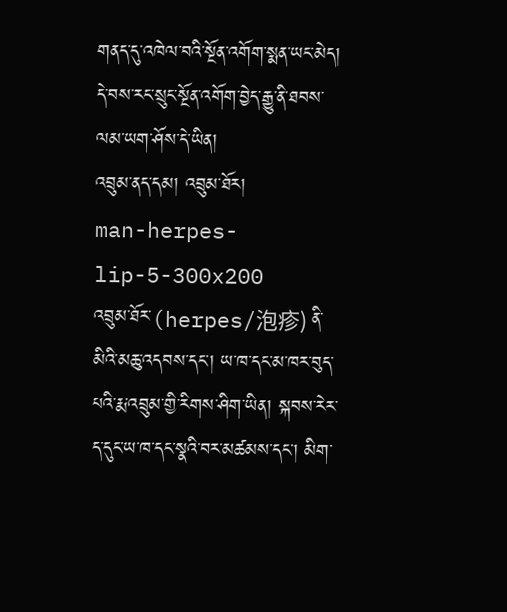གནད་དུ་འཁེལ་བའི་སྔོན་འགོག་སྨན་ཡང་མེད། དེ་བས་རང་སྲུང་སྔོན་འགོག་བྱེད་རྒྱུ་ནི་ཐབས་ལམ་ཡག་ཤོས་དེ་ཡིན།
འབྲུམ་ནད་དམ། འབྲུམ་ཐོར།
man-herpes-lip-5-300x200     འབྲུམ་ཐོར་(herpes/泡疹) ནི་མིའི་མཆུ་འདབས་དང་། ཡ་ཁ་དང་མ་ཁར་བུད་པའི་རྨ་འབྲུམ་གྱི་རིགས་ཤིག་ཡིན། སྐབས་རེར་ད་དུང་ཡ་ཁ་དང་སྣའི་བར་མཚམས་དང་། མིག་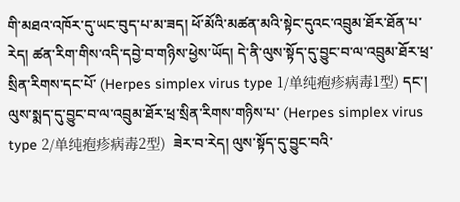གི་མཐའ་འཁོར་དུ་ཡང་བུད་པ་མ་ཟད། ཕོ་མོའི་མཚན་མའི་སྟེང་དུའང་འབྲུམ་ཐོར་ཐོན་པ་རེད། ཚན་རིག་གིས་འདི་དབྱེ་བ་གཉིས་ཕྱེས་ཡོད། དེ་ནི་ལུས་སྟོད་དུ་བྱུང་བ་ལ་འབྲུམ་ཐོར་ཕྲ་སྲིན་རིགས་དང་པོ་ (Herpes simplex virus type 1/单纯疱疹病毒1型) དང་། ལུས་སྨད་དུ་བྱུང་བ་ལ་འབྲུམ་ཐོར་ཕྲ་སྲིན་རིགས་གཉིས་པ་ (Herpes simplex virus type 2/单纯疱疹病毒2型)  ཟེར་བ་རེད། ལུས་སྟོད་དུ་བྱུང་བའི་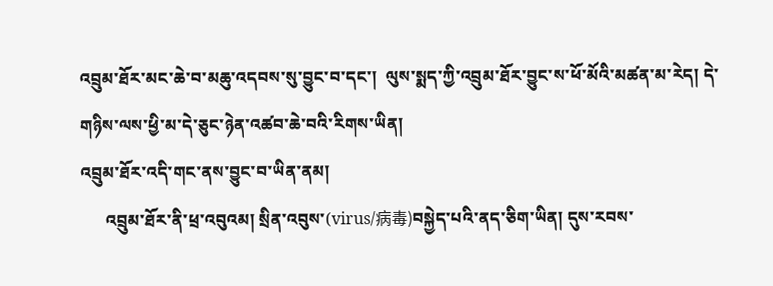འབྲུམ་ཐོར་མང་ཆེ་བ་མཆུ་འདབས་སུ་བྱུང་བ་དང་།  ལུས་སྨད་ཀྱི་འབྲུམ་ཐོར་བྱུང་ས་ཕོ་མོའི་མཚན་མ་རེད། དེ་གཉིས་ལས་ཕྱི་མ་དེ་ཅུང་ཉེན་འཚབ་ཆེ་བའི་རིགས་ཡིན།
འབྲུམ་ཐོར་འདི་གང་ནས་བྱུང་བ་ཡིན་ནམ།
      འབྲུམ་ཐོར་ནི་ཕྲ་འབུའམ། སྲིན་འབུས་(virus/病毒)བསྐྱེད་པའི་ནད་ཅིག་ཡིན། དུས་རབས་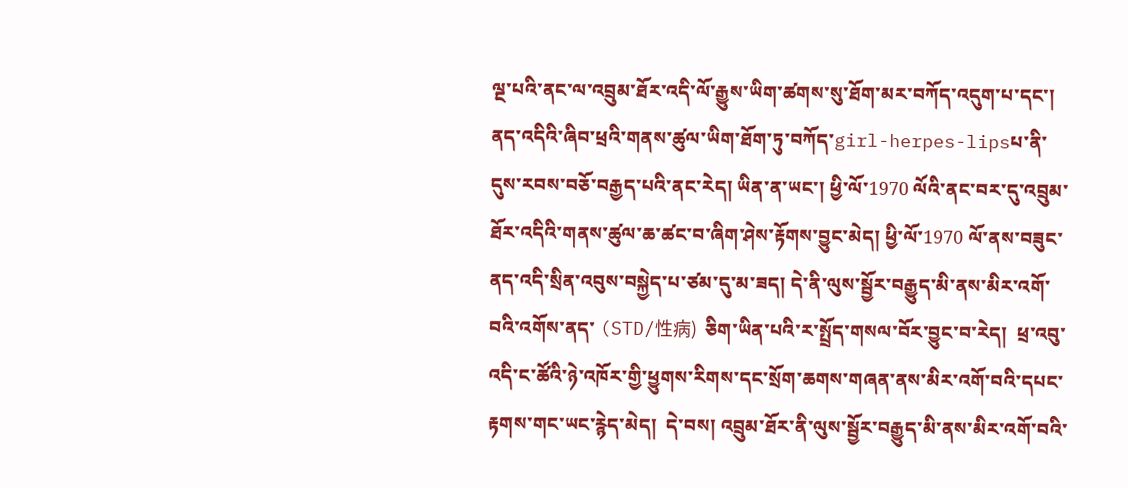ལྔ་པའི་ནང་ལ་འབྲུམ་ཐོར་འདི་ལོ་རྒྱུས་ཡིག་ཚགས་སུ་ཐོག་མར་བཀོད་འདུག་པ་དང་། ནད་འདིའི་ཞིབ་ཕྲའི་གནས་ཚུལ་ཡིག་ཐོག་ཏུ་བཀོད་girl-herpes-lipsཔ་ནི་དུས་རབས་བཅོ་བརྒྱད་པའི་ནང་རེད། ཡིན་ན་ཡང་། ཕྱི་ལོ་1970 ལོའི་ནང་བར་དུ་འབྲུམ་ཐོར་འདིའི་གནས་ཚུལ་ཆ་ཚང་བ་ཞིག་ཤེས་རྟོགས་བྱུང་མེད། ཕྱི་ལོ་1970 ལོ་ནས་བཟུང་ནད་འདི་སྲིན་འབུས་བསྐྱེད་པ་ཙམ་དུ་མ་ཟད། དེ་ནི་ལུས་སྦྱོར་བརྒྱུད་མི་ནས་མིར་འགོ་བའི་འགོས་ནད་ (STD/性病)  ཅིག་ཡིན་པའི་ར་སྤྲོད་གསལ་བོར་བྱུང་བ་རེད།  ཕྲ་འབུ་འདི་ང་ཚོའི་ཉེ་འཁོར་གྱི་ཕྱུགས་རིགས་དང་སྲོག་ཆགས་གཞན་ནས་མིར་འགོ་བའི་དཔང་རྟགས་གང་ཡང་རྙེད་མེད།  དེ་བས། འབྲུམ་ཐོར་ནི་ལུས་སྦྱོར་བརྒྱུད་མི་ནས་མིར་འགོ་བའི་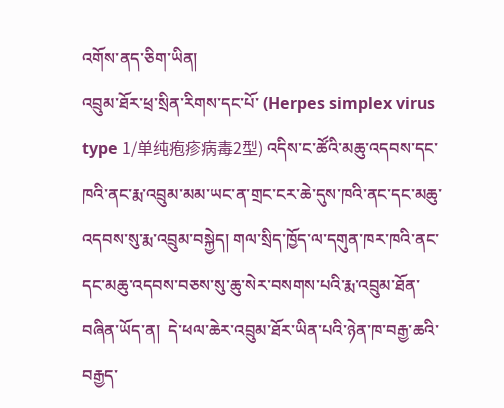འགོས་ནད་ཅིག་ཡིན།
འབྲུམ་ཐོར་ཕྲ་སྲིན་རིགས་དང་པོ་ (Herpes simplex virus type 1/单纯疱疹病毒2型) འདིས་ང་ཚོའི་མཆུ་འདབས་དང་ཁའི་ནང་རྨ་འབྲུམ་མམ་ཡང་ན་གྲང་ངར་ཆེ་དུས་ཁའི་ནང་དང་མཆུ་འདབས་སུ་རྨ་འབྲུམ་བསྐྱེད། གལ་སྲིད་ཁྱོད་ལ་དགུན་ཁར་ཁའི་ནང་དང་མཆུ་འདབས་བཅས་སུ་ཆུ་སེར་བསགས་པའི་རྨ་འབྲུམ་ཐོན་བཞིན་ཡོད་ན།  དེ་ཕལ་ཆེར་འབྲུམ་ཐོར་ཡིན་པའི་ཉེན་ཁ་བརྒྱ་ཆའི་བརྒྱད་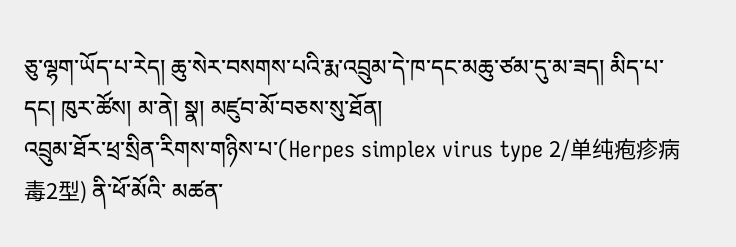ཅུ་ལྷག་ཡོད་པ་རེད། ཆུ་སེར་བསགས་པའི་རྨ་འབྲུམ་དེ་ཁ་དང་མཆུ་ཙམ་དུ་མ་ཟད། མིད་པ་དང། ཁུར་ཚོས། མ་ནེ། སྣ། མཛུབ་མོ་བཅས་སུ་ཐོན།
འབྲུམ་ཐོར་ཕྲ་སྲིན་རིགས་གཉིས་པ་(Herpes simplex virus type 2/单纯疱疹病毒2型) ནི་ཕོ་མོའི་ མཚན་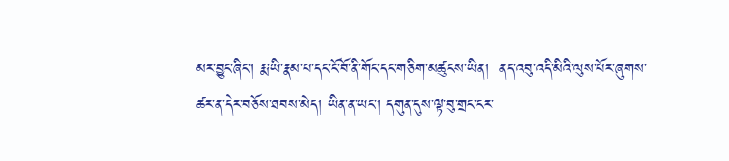མར་བྱུང་ཞིང་། རྨ་ཡི་རྣམ་པ་དང་ངོ་བོ་ནི་གོང་དང་གཅིག་མཚུངས་ཡིན།  ནད་འབུ་འདི་མིའི་ལུས་པོར་ཞུགས་ཚར་ན་དེར་བཅོས་ཐབས་མེད། ཡིན་ན་ཡང་། དགུན་དུས་ལྟ་བུ་གྲང་ངར་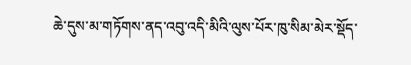ཆེ་དུས་མ་གཏོགས་ནད་འབུ་འདི་མིའི་ལུས་པོར་ཁུ་སིམ་མེར་སྡོད་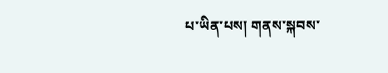པ་ཡིན་པས། གནས་སྐབས་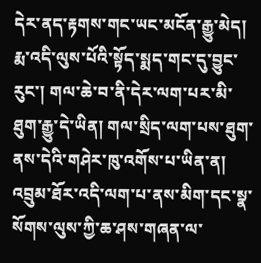དེར་ནད་རྟགས་གང་ཡང་མངོན་རྒྱུ་མེད།  རྨ་འདི་ལུས་པོའི་སྟོད་སྨད་གང་དུ་བྱུང་རུང་། གལ་ཆེ་བ་ནི་དེར་ལག་པར་མི་ཐུག་རྒྱུ་དེ་ཡིན། གལ་སྲིད་ལག་པས་ཐུག་ནས་དེའི་གཤེར་ཁུ་འགོས་པ་ཡིན་ན། འབྲུམ་ཐོར་འདི་ལག་པ་ནས་མིག་དང་སྣ་སོགས་ལུས་ཀྱི་ཆ་ཤས་གཞན་ལ་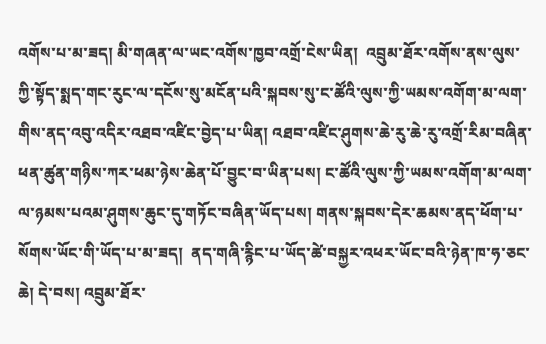འགོས་པ་མ་ཟད། མི་གཞན་ལ་ཡང་འགོས་ཁྱབ་འགྲོ་ངེས་ཡིན།  འབྲུམ་ཐོར་འགོས་ནས་ལུས་ཀྱི་སྟོད་སྨད་གང་རུང་ལ་དངོས་སུ་མངོན་པའི་སྐབས་སུ་ང་ཚོའི་ལུས་ཀྱི་ཡམས་འགོག་མ་ལག་གིས་ནད་འབུ་འདིར་འཐབ་འཛིང་བྱེད་པ་ཡིན། འཐབ་འཛིང་ཤུགས་ཆེ་རུ་ཆེ་རུ་འགྲོ་རིམ་བཞིན་ཕན་ཚུན་གཉིས་ཀར་ཕམ་ཉེས་ཆེན་པོ་བྱུང་བ་ཡིན་པས། ང་ཚོའི་ལུས་ཀྱི་ཡམས་འགོག་མ་ལག་ལ་ཉམས་པའམ་ཤུགས་ཆུང་དུ་གཏོང་བཞིན་ཡོད་པས། གནས་སྐབས་དེར་ཆམས་ནད་ཕོག་པ་སོགས་ཡོང་གི་ཡོད་པ་མ་ཟད།  ནད་གཞི་རྙིང་པ་ཡོད་ཚེ་བསྐྱར་འཕར་ཡོང་བའི་ཉེན་ཁ་ཧ་ཅང་ཆེ། དེ་བས། འབྲུམ་ཐོར་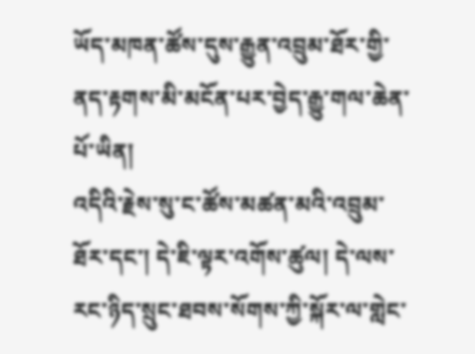ཡོད་མཁན་ཚོས་དུས་རྒྱུན་འབྲུམ་ཐོར་གྱི་ནད་རྟགས་མི་མངོན་པར་བྱེད་རྒྱུ་གལ་ཆེན་པོ་ཡིན།
འདིའི་རྗེས་སུ་ང་ཚོས་མཚན་མའི་འབྲུམ་ཐོར་དང་། དེ་ཇི་ལྟར་འགོས་ཚུལ། དེ་ལས་རང་ཉིད་སྲུང་ཐབས་སོགས་ཀྱི་སྐོར་ལ་གླེང་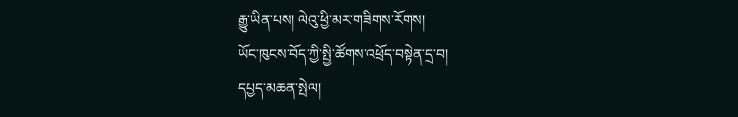རྒྱུ་ཡིན་པས། ལེའུ་ཕྱི་མར་གཟིགས་རོགས།
ཡོང་ཁུངས་བོད་ཀྱི་སྤྱི་ཚོགས་འཕྲོད་བསྟེན་དྲ་བ།
དཔྱད་མཆན་སྤེལ།